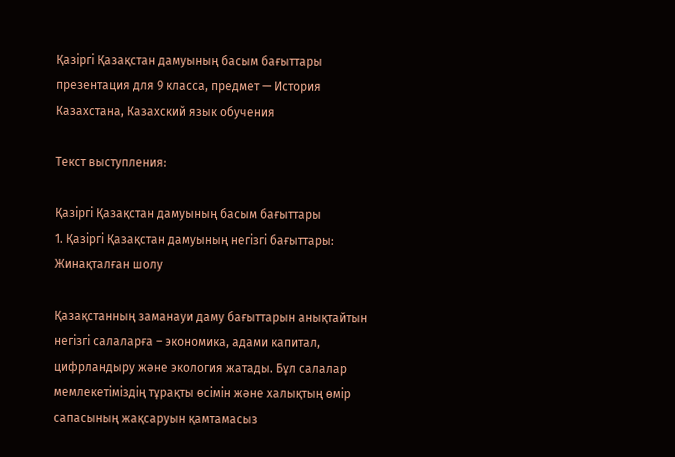Қазіргі Қазақстан дамуының басым бағыттары презентация для 9 класса, предмет — История Казахстана, Казахский язык обучения

Текст выступления:

Қазіргі Қазақстан дамуының басым бағыттары
1. Қазіргі Қазақстан дамуының негізгі бағыттары: Жинақталған шолу

Қазақстанның заманауи даму бағыттарын анықтайтын негізгі салаларға – экономика, адами капитал, цифрландыру және экология жатады. Бұл салалар мемлекетіміздің тұрақты өсімін және халықтың өмір сапасының жақсаруын қамтамасыз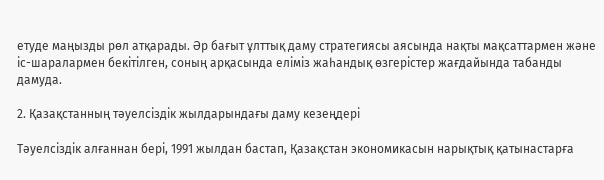етуде маңызды рөл атқарады. Әр бағыт ұлттық даму стратегиясы аясында нақты мақсаттармен және іс-шаралармен бекітілген, соның арқасында еліміз жаһандық өзгерістер жағдайында табанды дамуда.

2. Қазақстанның тәуелсіздік жылдарындағы даму кезеңдері

Тәуелсіздік алғаннан бері, 1991 жылдан бастап, Қазақстан экономикасын нарықтық қатынастарға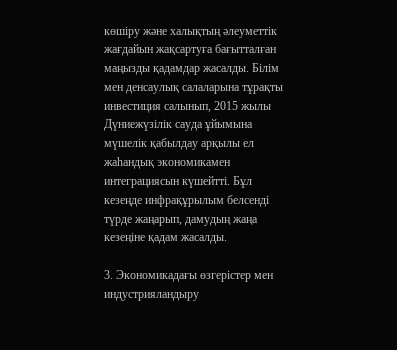көшіру және халықтың әлеуметтік жағдайын жақсартуға бағытталған маңызды қадамдар жасалды. Білім мен денсаулық салаларына тұрақты инвестиция салынып, 2015 жылы Дүниежүзілік сауда ұйымына мүшелік қабылдау арқылы ел жаһандық экономикамен интеграциясын күшейтті. Бұл кезеңде инфрақұрылым белсенді түрде жаңарып, дамудың жаңа кезеңіне қадам жасалды.

3. Экономикадағы өзгерістер мен индустрияландыру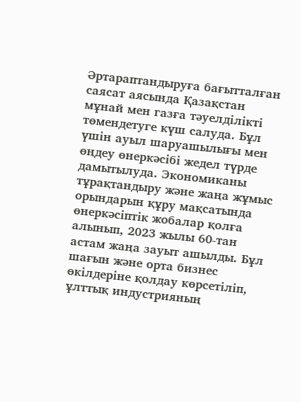Әртараптандыруға бағытталған саясат аясында Қазақстан мұнай мен газға тәуелділікті төмендетуге күш салуда. Бұл үшін ауыл шаруашылығы мен өңдеу өнеркәсібі жедел түрде дамытылуда. Экономиканы тұрақтандыру және жаңа жұмыс орындарын құру мақсатында өнеркәсіптік жобалар қолға алынып, 2023 жылы 60-тан астам жаңа зауыт ашылды. Бұл шағын және орта бизнес өкілдеріне қолдау көрсетіліп, ұлттық индустрияның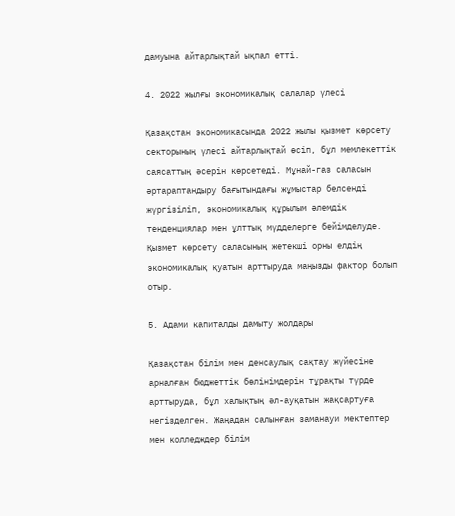дамуына айтарлықтай ықпал етті.

4. 2022 жылғы экономикалық салалар үлесі

Қазақстан экономикасында 2022 жылы қызмет көрсету секторының үлесі айтарлықтай өсіп, бұл мемлекеттік саясаттың әсерін көрсетеді. Мұнай-газ саласын әртараптандыру бағытындағы жұмыстар белсенді жүргізіліп, экономикалық құрылым әлемдік тенденциялар мен ұлттық мүдделерге бейімделуде. Қызмет көрсету саласының жетекші орны елдің экономикалық қуатын арттыруда маңызды фактор болып отыр.

5. Адами капиталды дамыту жолдары

Қазақстан білім мен денсаулық сақтау жүйесіне арналған бюджеттік бөлінімдерін тұрақты түрде арттыруда, бұл халықтың әл-ауқатын жақсартуға негізделген. Жаңадан салынған заманауи мектептер мен колледждер білім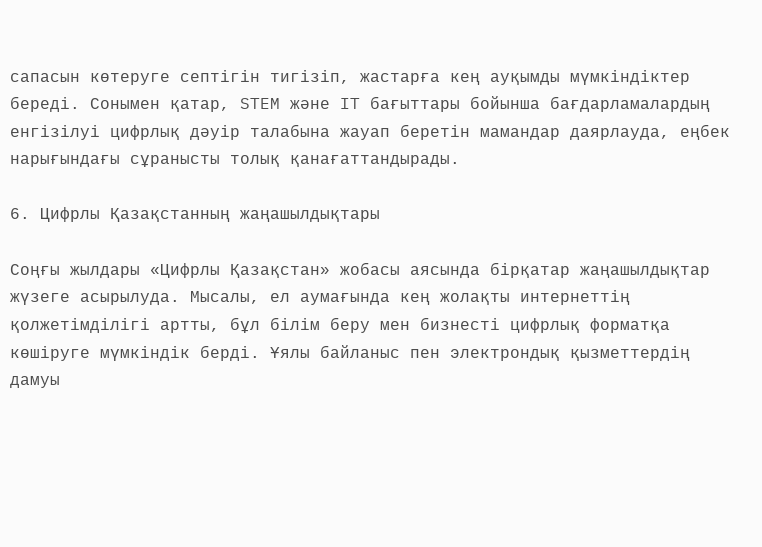сапасын көтеруге септігін тигізіп, жастарға кең ауқымды мүмкіндіктер береді. Сонымен қатар, STEM және IT бағыттары бойынша бағдарламалардың енгізілуі цифрлық дәуір талабына жауап беретін мамандар даярлауда, еңбек нарығындағы сұранысты толық қанағаттандырады.

6. Цифрлы Қазақстанның жаңашылдықтары

Соңғы жылдары «Цифрлы Қазақстан» жобасы аясында бірқатар жаңашылдықтар жүзеге асырылуда. Мысалы, ел аумағында кең жолақты интернеттің қолжетімділігі артты, бұл білім беру мен бизнесті цифрлық форматқа көшіруге мүмкіндік берді. Ұялы байланыс пен электрондық қызметтердің дамуы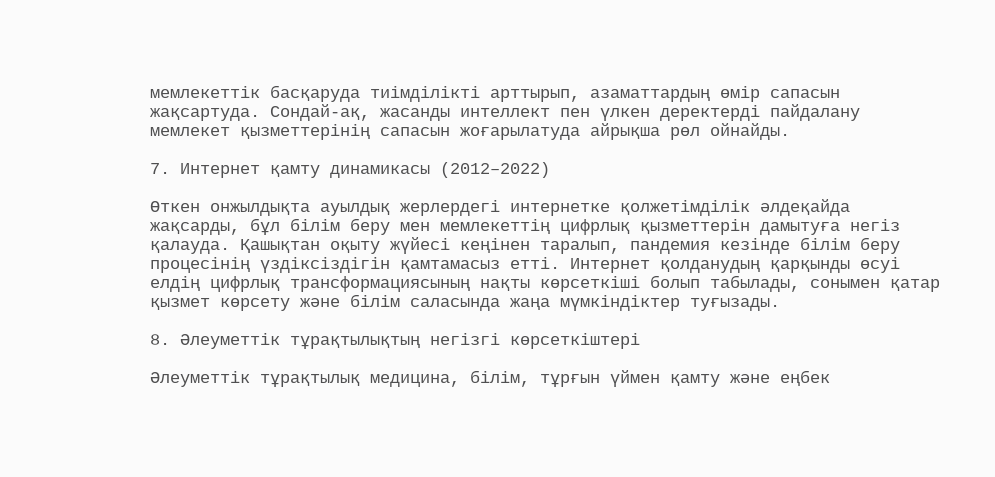мемлекеттік басқаруда тиімділікті арттырып, азаматтардың өмір сапасын жақсартуда. Сондай-ақ, жасанды интеллект пен үлкен деректерді пайдалану мемлекет қызметтерінің сапасын жоғарылатуда айрықша рөл ойнайды.

7. Интернет қамту динамикасы (2012–2022)

Өткен онжылдықта ауылдық жерлердегі интернетке қолжетімділік әлдеқайда жақсарды, бұл білім беру мен мемлекеттің цифрлық қызметтерін дамытуға негіз қалауда. Қашықтан оқыту жүйесі кеңінен таралып, пандемия кезінде білім беру процесінің үздіксіздігін қамтамасыз етті. Интернет қолданудың қарқынды өсуі елдің цифрлық трансформациясының нақты көрсеткіші болып табылады, сонымен қатар қызмет көрсету және білім саласында жаңа мүмкіндіктер туғызады.

8. Әлеуметтік тұрақтылықтың негізгі көрсеткіштері

Әлеуметтік тұрақтылық медицина, білім, тұрғын үймен қамту және еңбек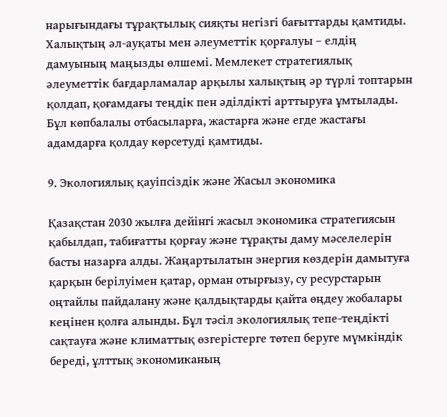нарығындағы тұрақтылық сияқты негізгі бағыттарды қамтиды. Халықтың әл-ауқаты мен әлеуметтік қорғалуы – елдің дамуының маңызды өлшемі. Мемлекет стратегиялық әлеуметтік бағдарламалар арқылы халықтың әр түрлі топтарын қолдап, қоғамдағы теңдік пен әділдікті арттыруға ұмтылады. Бұл көпбалалы отбасыларға, жастарға және егде жастағы адамдарға қолдау көрсетуді қамтиды.

9. Экологиялық қауіпсіздік және Жасыл экономика

Қазақстан 2030 жылға дейінгі жасыл экономика стратегиясын қабылдап, табиғатты қорғау және тұрақты даму мәселелерін басты назарға алды. Жаңартылатын энергия көздерін дамытуға қарқын берілуімен қатар, орман отырғызу, су ресурстарын оңтайлы пайдалану және қалдықтарды қайта өңдеу жобалары кеңінен қолға алынды. Бұл тәсіл экологиялық тепе-теңдікті сақтауға және климаттық өзгерістерге төтеп беруге мүмкіндік береді, ұлттық экономиканың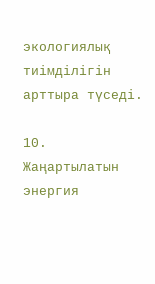экологиялық тиімділігін арттыра түседі.

10. Жаңартылатын энергия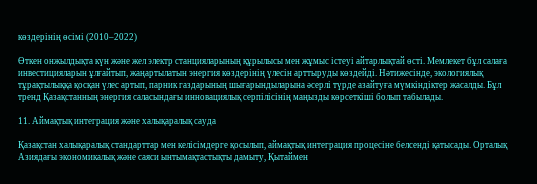көздерінің өсімі (2010–2022)

Өткен онжылдықта күн және жел электр станцияларының құрылысы мен жұмыс істеуі айтарлықтай өсті. Мемлекет бұл салаға инвестицияларын ұлғайтып, жаңартылатын энергия көздерінің үлесін арттыруды көздейді. Нәтижесінде, экологиялық тұрақтылыққа қосқан үлес артып, парник газдарының шығарындыларына әсерлі түрде азайтуға мүмкіндіктер жасалды. Бұл тренд Қазақстанның энергия саласындағы инновациялық серпілісінің маңызды көрсеткіші болып табылады.

11. Аймақтық интеграция және халықаралық сауда

Қазақстан халықаралық стандарттар мен келісімдерге қосылып, аймақтық интеграция процесіне белсенді қатысады. Орталық Азиядағы экономикалық және саяси ынтымақтастықты дамыту, Қытаймен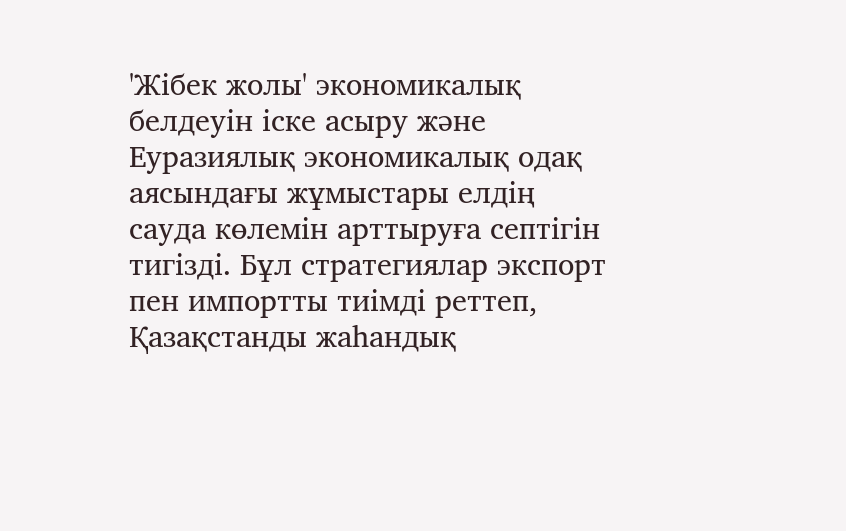'Жібек жолы' экономикалық белдеуін іске асыру және Еуразиялық экономикалық одақ аясындағы жұмыстары елдің сауда көлемін арттыруға септігін тигізді. Бұл стратегиялар экспорт пен импортты тиімді реттеп, Қазақстанды жаһандық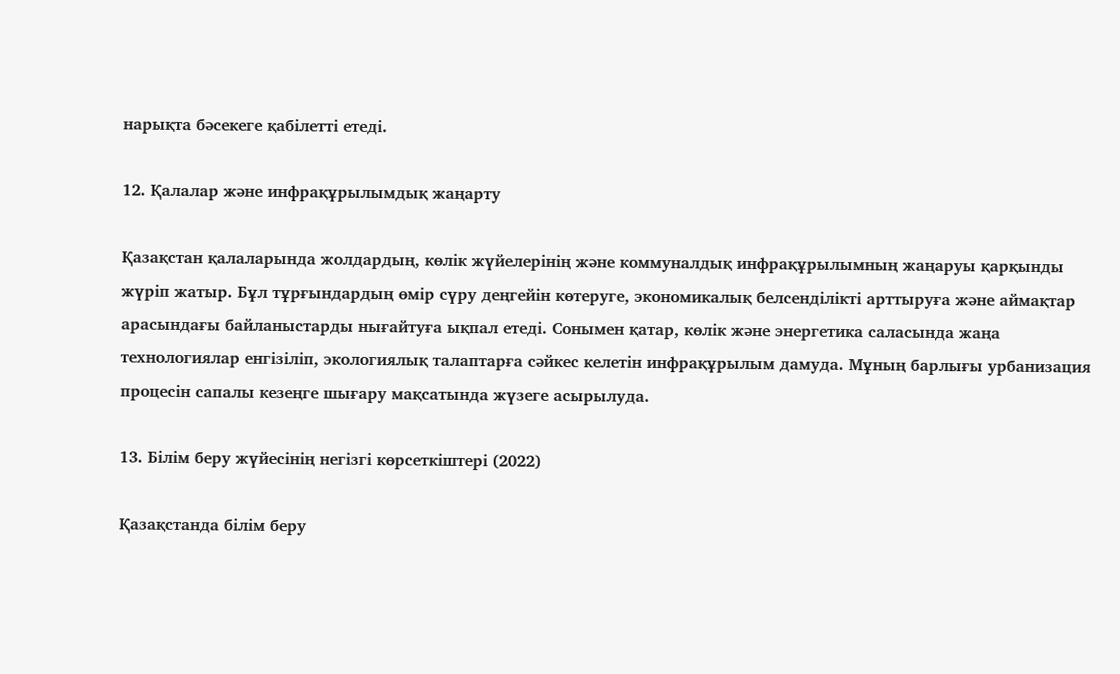нарықта бәсекеге қабілетті етеді.

12. Қалалар және инфрақұрылымдық жаңарту

Қазақстан қалаларында жолдардың, көлік жүйелерінің және коммуналдық инфрақұрылымның жаңаруы қарқынды жүріп жатыр. Бұл тұрғындардың өмір сүру деңгейін көтеруге, экономикалық белсенділікті арттыруға және аймақтар арасындағы байланыстарды нығайтуға ықпал етеді. Сонымен қатар, көлік және энергетика саласында жаңа технологиялар енгізіліп, экологиялық талаптарға сәйкес келетін инфрақұрылым дамуда. Мұның барлығы урбанизация процесін сапалы кезеңге шығару мақсатында жүзеге асырылуда.

13. Білім беру жүйесінің негізгі көрсеткіштері (2022)

Қазақстанда білім беру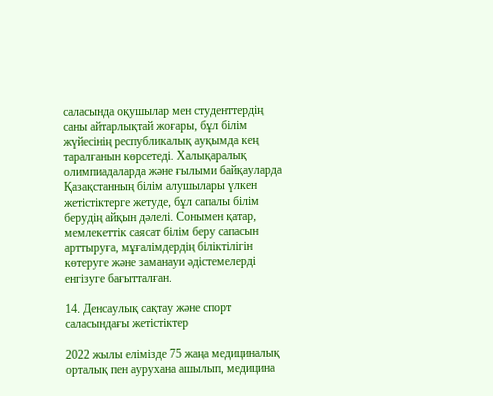саласында оқушылар мен студенттердің саны айтарлықтай жоғары, бұл білім жүйесінің республикалық ауқымда кең таралғанын көрсетеді. Халықаралық олимпиадаларда және ғылыми байқауларда Қазақстанның білім алушылары үлкен жетістіктерге жетуде, бұл сапалы білім берудің айқын дәлелі. Сонымен қатар, мемлекеттік саясат білім беру сапасын арттыруға, мұғалімдердің біліктілігін көтеруге және заманауи әдістемелерді енгізуге бағытталған.

14. Денсаулық сақтау және спорт саласындағы жетістіктер

2022 жылы елімізде 75 жаңа медициналық орталық пен аурухана ашылып, медицина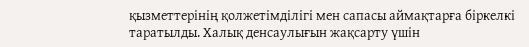қызметтерінің қолжетімділігі мен сапасы аймақтарға біркелкі таратылды. Халық денсаулығын жақсарту үшін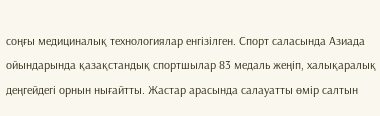соңғы медициналық технологиялар енгізілген. Спорт саласында Азиада ойындарында қазақстандық спортшылар 83 медаль жеңіп, халықаралық деңгейдегі орнын нығайтты. Жастар арасында салауатты өмір салтын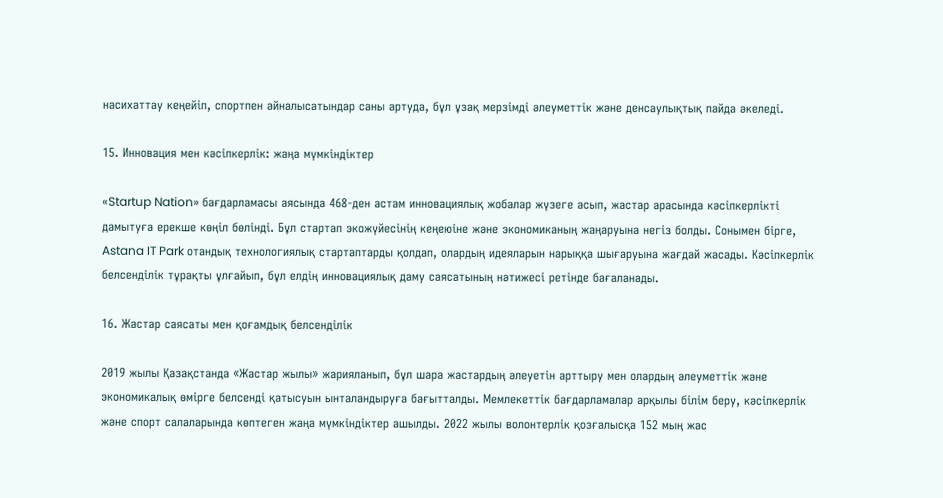насихаттау кеңейіп, спортпен айналысатындар саны артуда, бұл ұзақ мерзімді әлеуметтік және денсаулықтық пайда әкеледі.

15. Инновация мен кәсіпкерлік: жаңа мүмкіндіктер

«Startup Nation» бағдарламасы аясында 468-ден астам инновациялық жобалар жүзеге асып, жастар арасында кәсіпкерлікті дамытуға ерекше көңіл бөлінді. Бұл стартап экожүйесінің кеңеюіне және экономиканың жаңаруына негіз болды. Сонымен бірге, Astana IT Park отандық технологиялық стартаптарды қолдап, олардың идеяларын нарыққа шығаруына жағдай жасады. Кәсіпкерлік белсенділік тұрақты ұлғайып, бұл елдің инновациялық даму саясатының нәтижесі ретінде бағаланады.

16. Жастар саясаты мен қоғамдық белсенділік

2019 жылы Қазақстанда «Жастар жылы» жарияланып, бұл шара жастардың әлеуетін арттыру мен олардың әлеуметтік және экономикалық өмірге белсенді қатысуын ынталандыруға бағытталды. Мемлекеттік бағдарламалар арқылы білім беру, кәсіпкерлік және спорт салаларында көптеген жаңа мүмкіндіктер ашылды. 2022 жылы волонтерлік қозғалысқа 152 мың жас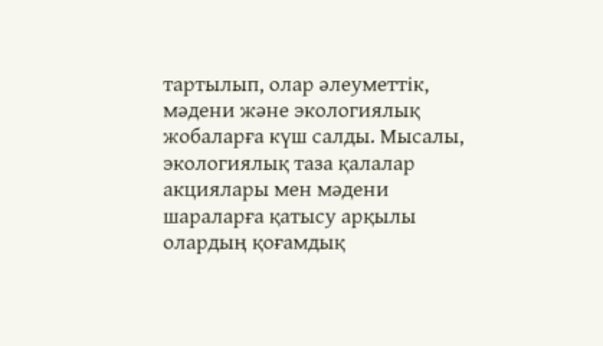тартылып, олар әлеуметтік, мәдени және экологиялық жобаларға күш салды. Мысалы, экологиялық таза қалалар акциялары мен мәдени шараларға қатысу арқылы олардың қоғамдық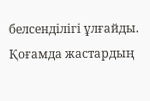белсенділігі ұлғайды. Қоғамда жастардың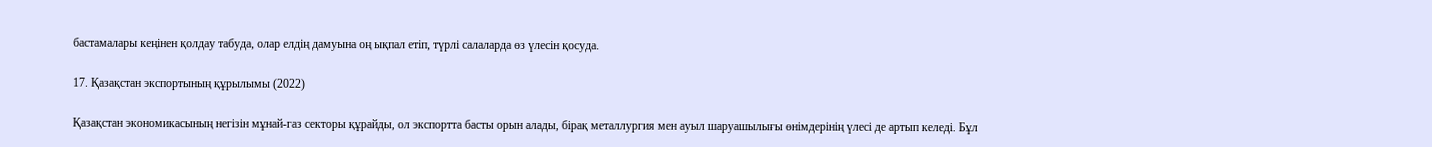бастамалары кеңінен қолдау табуда, олар елдің дамуына оң ықпал етіп, түрлі салаларда өз үлесін қосуда.

17. Қазақстан экспортының құрылымы (2022)

Қазақстан экономикасының негізін мұнай-газ секторы құрайды, ол экспортта басты орын алады, бірақ металлургия мен ауыл шаруашылығы өнімдерінің үлесі де артып келеді. Бұл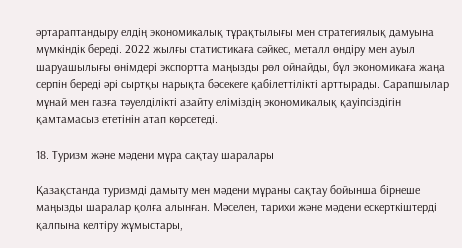әртараптандыру елдің экономикалық тұрақтылығы мен стратегиялық дамуына мүмкіндік береді. 2022 жылғы статистикаға сәйкес, металл өндіру мен ауыл шаруашылығы өнімдері экспортта маңызды рөл ойнайды, бұл экономикаға жаңа серпін береді әрі сыртқы нарықта бәсекеге қабілеттілікті арттырады. Сарапшылар мұнай мен газға тәуелділікті азайту еліміздің экономикалық қауіпсіздігін қамтамасыз ететінін атап көрсетеді.

18. Туризм және мәдени мұра сақтау шаралары

Қазақстанда туризмді дамыту мен мәдени мұраны сақтау бойынша бірнеше маңызды шаралар қолға алынған. Мәселен, тарихи және мәдени ескерткіштерді қалпына келтіру жұмыстары,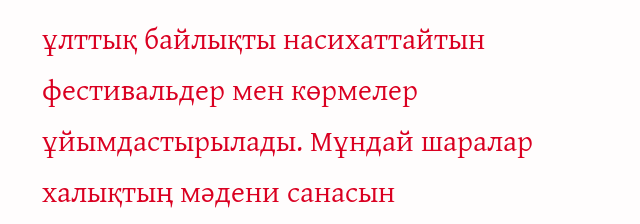ұлттық байлықты насихаттайтын фестивальдер мен көрмелер ұйымдастырылады. Мұндай шаралар халықтың мәдени санасын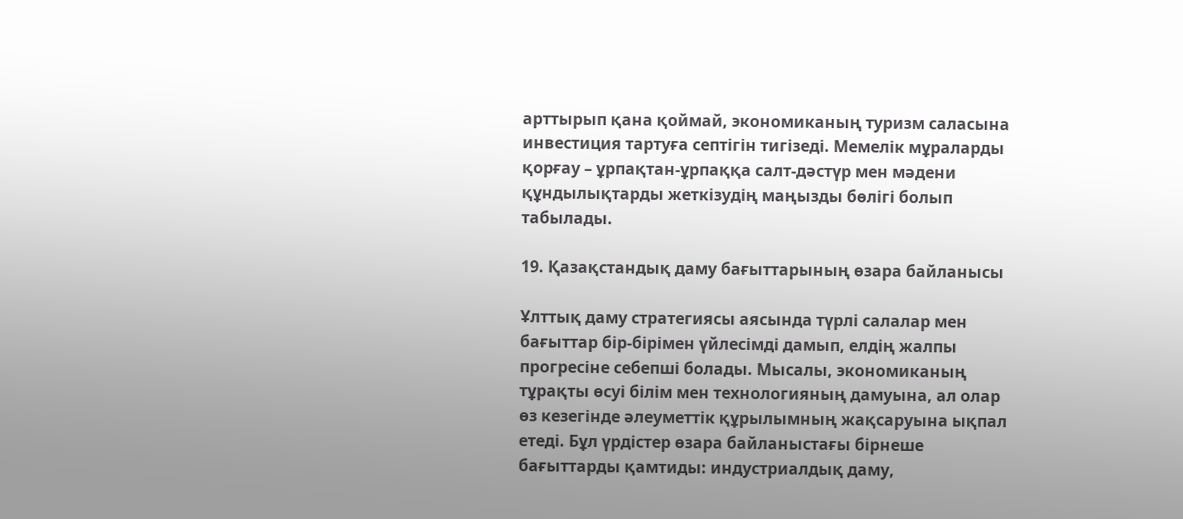арттырып қана қоймай, экономиканың туризм саласына инвестиция тартуға септігін тигізеді. Мемелік мұраларды қорғау – ұрпақтан-ұрпаққа салт-дәстүр мен мәдени құндылықтарды жеткізудің маңызды бөлігі болып табылады.

19. Қазақстандық даму бағыттарының өзара байланысы

Ұлттық даму стратегиясы аясында түрлі салалар мен бағыттар бір-бірімен үйлесімді дамып, елдің жалпы прогресіне себепші болады. Мысалы, экономиканың тұрақты өсуі білім мен технологияның дамуына, ал олар өз кезегінде әлеуметтік құрылымның жақсаруына ықпал етеді. Бұл үрдістер өзара байланыстағы бірнеше бағыттарды қамтиды: индустриалдық даму,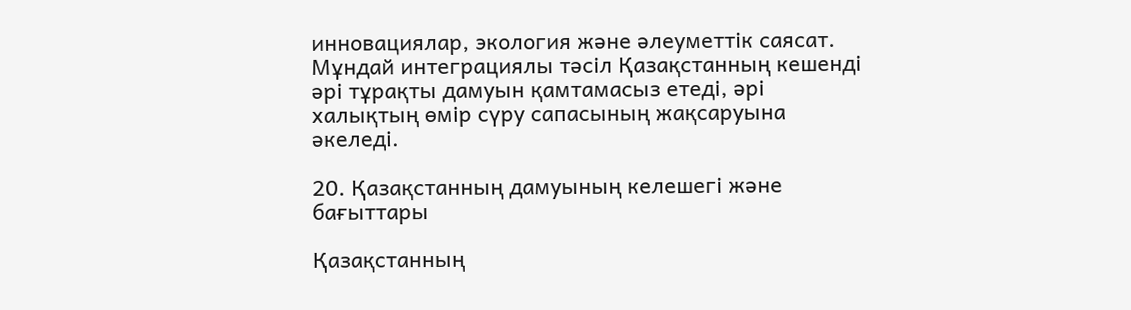инновациялар, экология және әлеуметтік саясат. Мұндай интеграциялы тәсіл Қазақстанның кешенді әрі тұрақты дамуын қамтамасыз етеді, әрі халықтың өмір сүру сапасының жақсаруына әкеледі.

20. Қазақстанның дамуының келешегі және бағыттары

Қазақстанның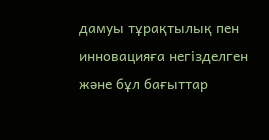дамуы тұрақтылық пен инновацияға негізделген және бұл бағыттар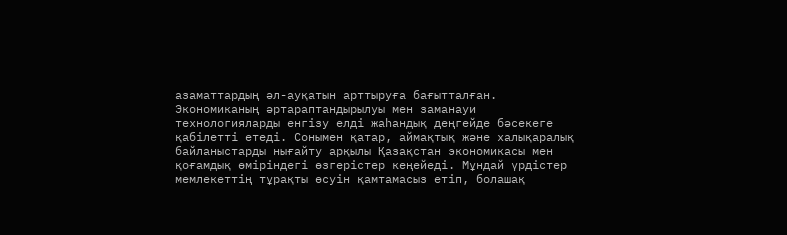азаматтардың әл-ауқатын арттыруға бағытталған. Экономиканың әртараптандырылуы мен заманауи технологияларды енгізу елді жаһандық деңгейде бәсекеге қабілетті етеді. Сонымен қатар, аймақтық және халықаралық байланыстарды нығайту арқылы Қазақстан экономикасы мен қоғамдық өміріндегі өзгерістер кеңейеді. Мұндай үрдістер мемлекеттің тұрақты өсуін қамтамасыз етіп, болашақ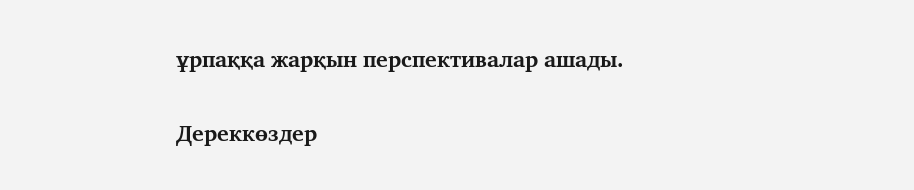ұрпаққа жарқын перспективалар ашады.

Дереккөздер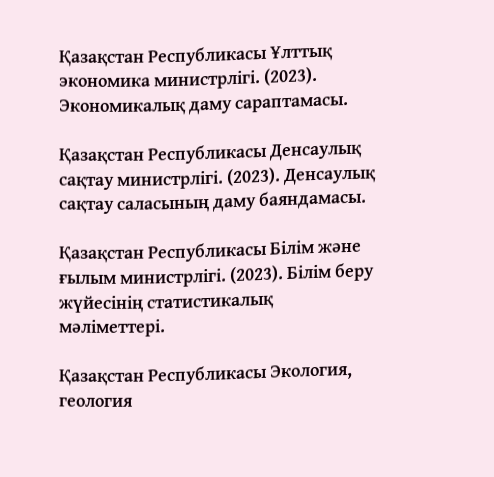Қазақстан Республикасы Ұлттық экономика министрлігі. (2023). Экономикалық даму сараптамасы.

Қазақстан Республикасы Денсаулық сақтау министрлігі. (2023). Денсаулық сақтау саласының даму баяндамасы.

Қазақстан Республикасы Білім және ғылым министрлігі. (2023). Білім беру жүйесінің статистикалық мәліметтері.

Қазақстан Республикасы Экология, геология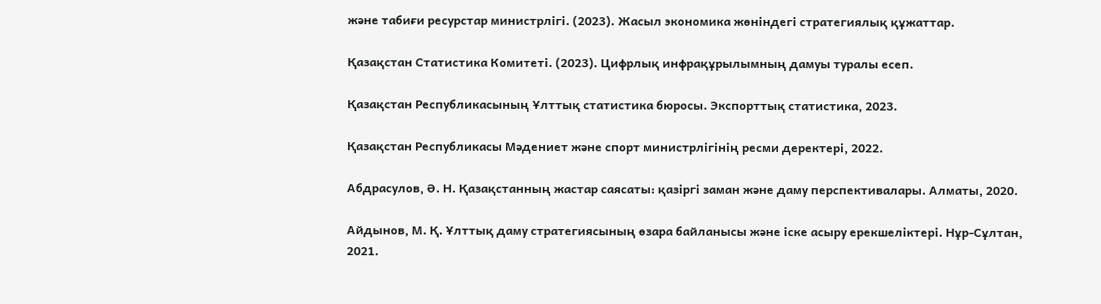және табиғи ресурстар министрлігі. (2023). Жасыл экономика жөніндегі стратегиялық құжаттар.

Қазақстан Статистика Комитеті. (2023). Цифрлық инфрақұрылымның дамуы туралы есеп.

Қазақстан Республикасының Ұлттық статистика бюросы. Экспорттық статистика, 2023.

Қазақстан Республикасы Мәдениет және спорт министрлігінің ресми деректері, 2022.

Абдрасулов, Ә. Н. Қазақстанның жастар саясаты: қазіргі заман және даму перспективалары. Алматы, 2020.

Айдынов, М. Қ. Ұлттық даму стратегиясының өзара байланысы және іске асыру ерекшеліктері. Нұр-Сұлтан, 2021.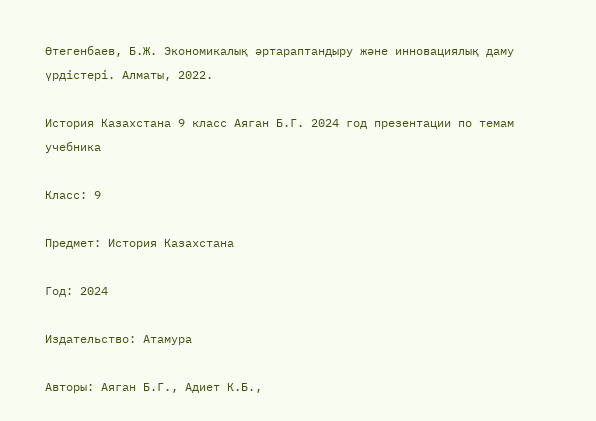Өтегенбаев, Б.Ж. Экономикалық әртараптандыру және инновациялық даму үрдістері. Алматы, 2022.

История Казахстана 9 класс Аяган Б.Г. 2024 год презентации по темам учебника

Класс: 9

Предмет: История Казахстана

Год: 2024

Издательство: Атамура

Авторы: Аяган Б.Г., Адиет К.Б.,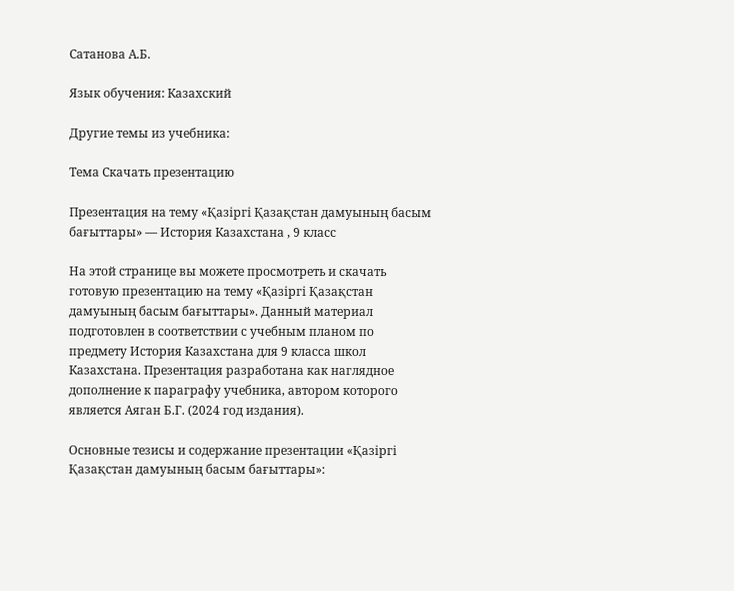Сатанова А.Б.

Язык обучения: Казахский

Другие темы из учебника:

Тема Скачать презентацию

Презентация на тему «Қазіргі Қазақстан дамуының басым бағыттары» — История Казахстана , 9 класс

На этой странице вы можете просмотреть и скачать готовую презентацию на тему «Қазіргі Қазақстан дамуының басым бағыттары». Данный материал подготовлен в соответствии с учебным планом по предмету История Казахстана для 9 класса школ Казахстана. Презентация разработана как наглядное дополнение к параграфу учебника, автором которого является Аяган Б.Г. (2024 год издания).

Основные тезисы и содержание презентации «Қазіргі Қазақстан дамуының басым бағыттары»: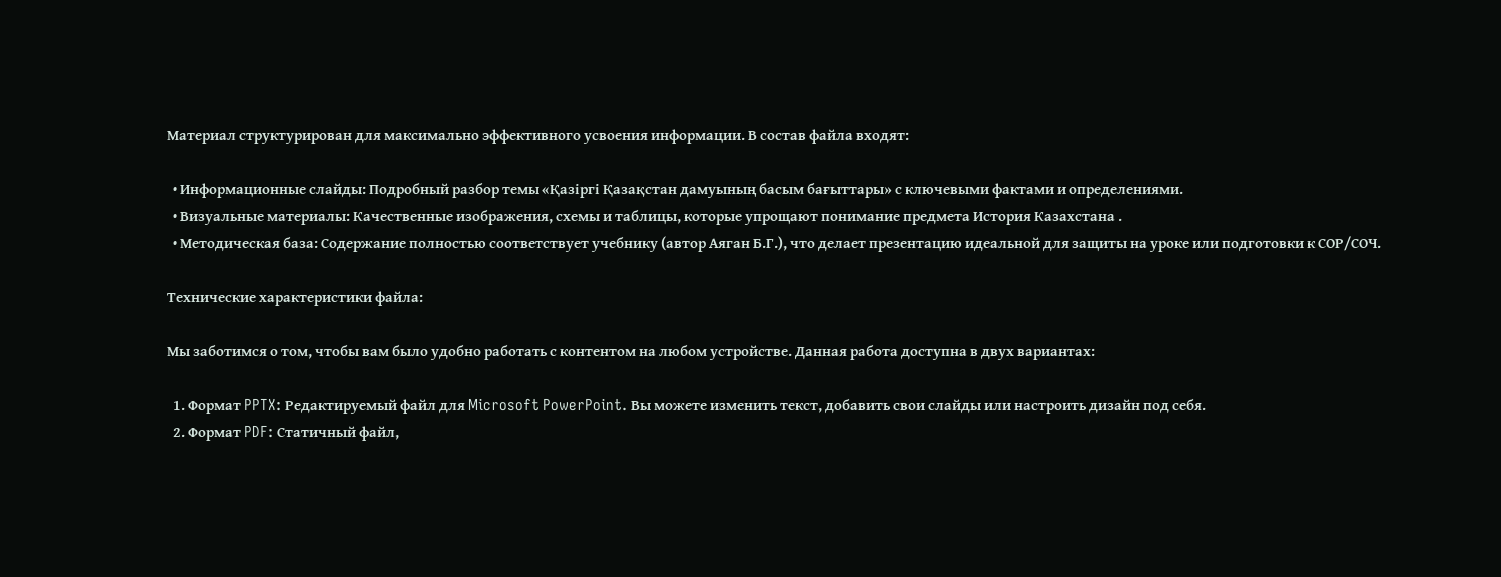Материал структурирован для максимально эффективного усвоения информации. В состав файла входят:

  • Информационные слайды: Подробный разбор темы «Қазіргі Қазақстан дамуының басым бағыттары» с ключевыми фактами и определениями.
  • Визуальные материалы: Качественные изображения, схемы и таблицы, которые упрощают понимание предмета История Казахстана .
  • Методическая база: Содержание полностью соответствует учебнику (автор Аяган Б.Г.), что делает презентацию идеальной для защиты на уроке или подготовки к СОР/СОЧ.

Технические характеристики файла:

Мы заботимся о том, чтобы вам было удобно работать с контентом на любом устройстве. Данная работа доступна в двух вариантах:

  1. Формат PPTX: Редактируемый файл для Microsoft PowerPoint. Вы можете изменить текст, добавить свои слайды или настроить дизайн под себя.
  2. Формат PDF: Статичный файл,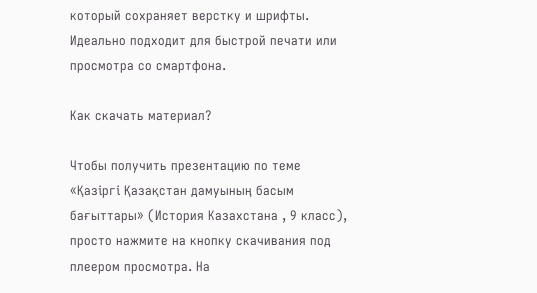который сохраняет верстку и шрифты. Идеально подходит для быстрой печати или просмотра со смартфона.

Как скачать материал?

Чтобы получить презентацию по теме «Қазіргі Қазақстан дамуының басым бағыттары» (История Казахстана , 9 класс), просто нажмите на кнопку скачивания под плеером просмотра. На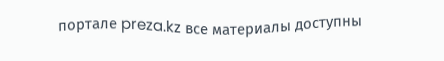портале preza.kz все материалы доступны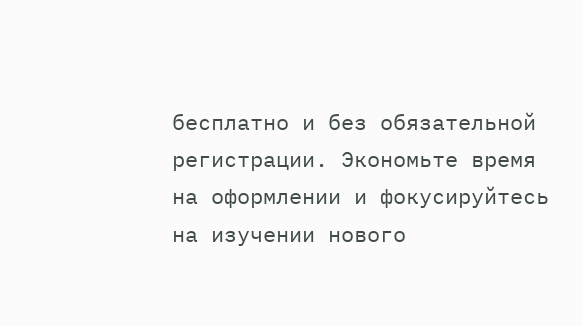бесплатно и без обязательной регистрации. Экономьте время на оформлении и фокусируйтесь на изучении нового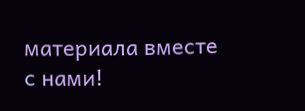материала вместе с нами!